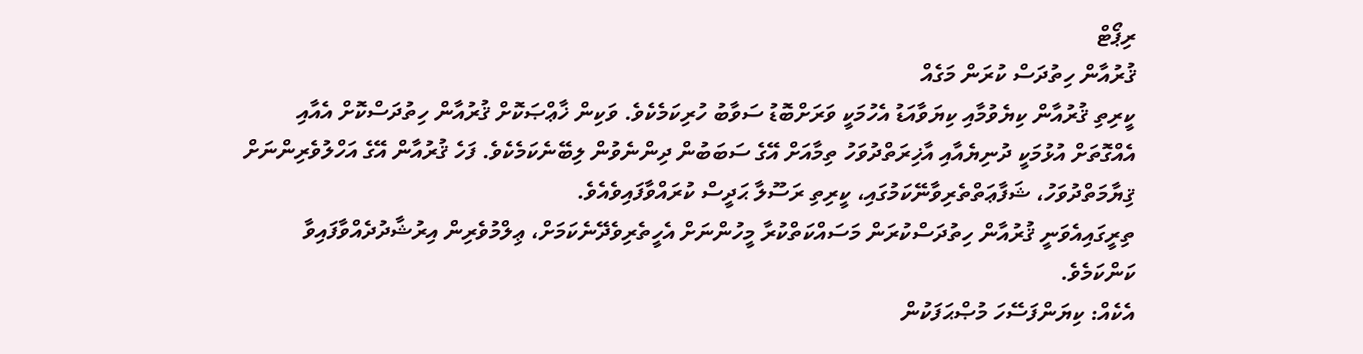ރިޕޯޓް
ޤުރުއާން ހިތުދަސް ކުރަން މަގެއް
ކީރިތި ޤުރުއާން ކިޔެވުމާއި ކިޔަވާއަޑު އެހުމަކީ ވަރަށްބޮޑު ސަވާބު ހުރިކަމެކެވެ. ވަކިން ޚާޢްޞަކޮށް ޤުރުއާން ހިތުދަސްކޮށް އެއާއި އެއްގޮތަށް އުޅުމަކީ ދުނިޔެއާއި އާޚިރަތްދުވަހު ތިމާއަށް އޭގެ ސަބަބުން ދިންނެވުން ލިބޭނެކަމެކެވެ. ފަހެ ޤުރުއާން އޭގެ އަހްލުވެރިންނަށް ޤިޔާމަތްދުވަހު، ޝަފާޢަތްތެރިވާނޭކަމުގައި، ކީރިތި ރަސޫލާ ޙަދީސް ކުރައްވާފައިވެއެވެ.
ތިރީގައިއެވަނީ ޤުރުއާން ހިތުދަސްކުރަން މަސައްކަތްކުރާ މީހުންނަށް އެހީތެރިވެދޭނެކަމަށް، ޢިލްމުވެރިން އިރުޝާދުދެއްވާފައިވާ ކަންކަމެވެ.
އެކެއް: ކިޔަންފަސޭހަ މުޞްޙަފަކުން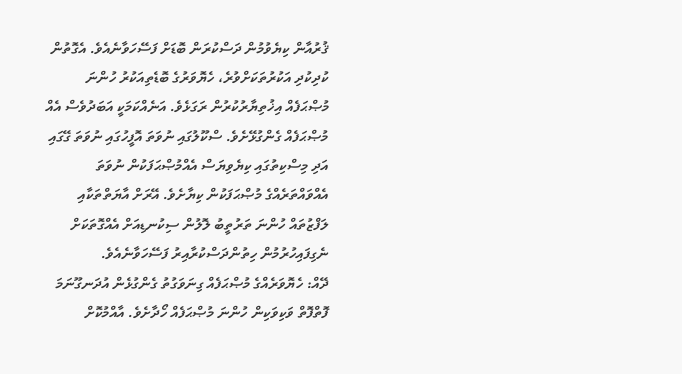ޤުރުއާން ކިޔެވުމުން ދަސްކުރަން ބޮޑަށް ފަސޭހަވާނެއެވެ. އެގޮތުން ކުދިކުދި އަކުރުތަކަށްވުރެ، ހެޔޮވަރުގެ ބޮޑެތިއަކުރު ހުންނަ މުޞްޙަފެއް އިޚުތިޔާރުކުރުން ރަގަޅެވެ. އަނެއްކަމަކީ އަބަދުވެސް އެއް މުޞްޙަފެއް ގެންގުޅޭށެވެ. ސްކޫލުގައި ނުވަތަ އޮފީހުގައި ނުވަތަ ގޭގައި އަދި މިސްކިތުގައި ކިޔެވިޔަސް އެއްމުޞްޙަފަކުން ނުވަތަ އެއްވައްތަރެއްގެ މުޞްޙަފަކުން ކިޔާށެވެ. އޭރަށް އާޔަތްތަކާއި ލަފްޒުތައް ހުންނަ ތަރުތީބު ލޮލުން ސިކުނޑިއަށް އެއްގޮތަކަށް ނެގިފައިހުރުމުން ހިތުންދަސްކުރާއިރު ފަސޭހަވާނެއެވެ.
ދޭއް: ހެޔޮވަރެއްގެ މުޞްޙަފެއް ގިނަވަގުތު ގެންގުޅެން އުދަނގޫނަމަ ފޮތްފޮތް ވަކިވަކިން ހުންނަ މުޞްޙަފެއް ހޯދާށެވެ. އާއްމުކޮށް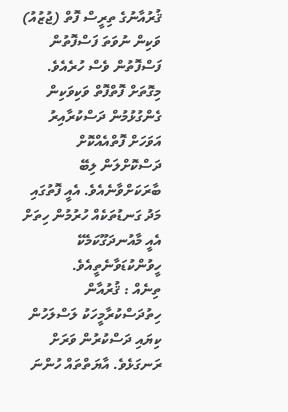ޤުރުއާނުގެ ތިރީސް ފޮތް (ޖުޒުއު) ވަކިން ނުވަތަ ފަސްފޮތުން ފަސްފޮތުން ވެސް ހުރެއެވެ. މިގޮތަށް ފޮތްފޮތް ވަކިވަކިން ގެންގުޅުމުން ދަސްކުރާއިރު އަވަހަށް ފޮތްއެއްކޮށް ދަސްކޮށްލަން ލިބޭ ބާރަކަށްވާނެއެވެ. އެއީ ފޮތުގައި މަދު ގަނޑުތަކެއް ހުރުމުން ހިތަށް އެއީ މާއުނދަގޫކަމެކޭ ހީވުންކުޑަވާނެތީއެވެ.
ތިނެއް : ޤުރުއާން ހިތުދަސްކުރާމީހަކު ލަސްލަހުން ކިޔައި ދަސްކުރުން ވަރަށް ރަނގަޅެވެ. އާޔަތްތައް ހުންނަ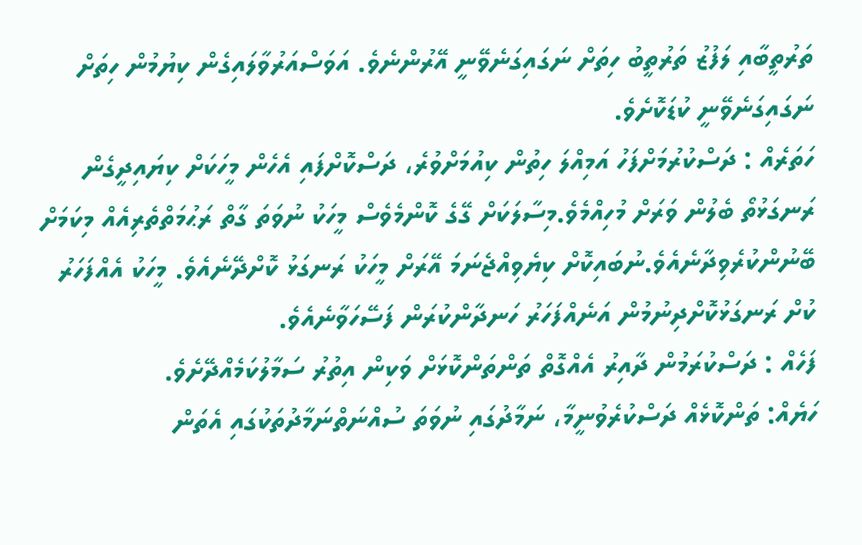ތަރުތީބާއި ލަފުޒު ތަރުތީބު ހިތަށް ނަގައިގަނެވޭނީ އޭރުންނެވެ. އަވަސްއަރުވާލައިގެން ކިޔުމުން ހިތަށް ނަގައިގަނެވޭނީ ކުޑަކޮށެވެ.
ހަތަރެއް : ދަސްކުރުމަށްފަހު އަމިއްލަ ހިތުން ކިއުމަށްވުރެ، ދަސްކޮށްފައި އެހެން މީހަކަށް ކިޔައިދީގެން ރަނގަޅުތޯ ބެލުން ވަރަށް މުހިއްމެވެ.މިސާލަކަށް ގޭގެ ކޮންމެވެސް މީހަކު ނުވަތަ ގާތް ރަޙުމަތްތެރިއެއް މިކަމަށް ބޭނުންކުރެވިދާނެއެވެ.ނުބައިކޮށް ކިޔެވިއްޖެނަމަ އޭރަށް މީހަކު ރަނގަޅު ކޮށްދޭނެއެވެ. މީހަކު އެއްފަހަރު ކުށް ރަނގަޅުކޮށްދިނުމުން އަނެއްފަހަރު ހަނދާންކުރަން ފަސޭހަވާނެއެވެ.
ފަހެއް : ދަސްކުރަމުން ދާއިރު އެއްގޮތް ތަންތަންކޮޅަށް ވަކިން އިތުރު ސަމާލުކަމެއްދޭށެވެ.
ހަޔެއް: ތަންކޮޅެއް ދަސްކުރެވުނީމާ، ނަމާދުގައި ނުވަތަ ސުއްނަތްނަމާދުތަކުގައި އެތަން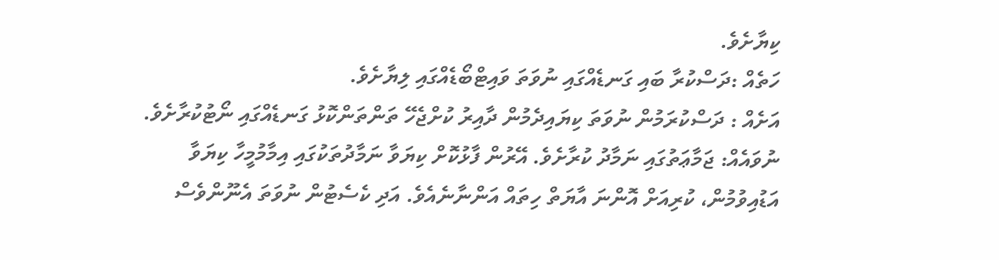ކިޔާށެވެ.
ހަތެއް :ދަސްކުރާ ބައި ގަނޑެއްގައި ނުވަތަ ވައިޓްބޯޑެއްގައި ލިޔާށެވެ.
އަށެއް : ދަސްކުރަމުން ނުވަތަ ކިޔައިދެމުން ދާއިރު ކުށްޖެހޭ ތަންތަންކޮޅު ގަނޑެއްގައި ނޯޓުކުރާށެވެ.
ނުވައެއް: ޖަމާޢަތުގައި ނަމާދު ކުރާށެވެ. އޭރުން ފާޅުކޮށް ކިޔަވާ ނަމާދުތަކުގައި އިމާމުމީހާ ކިޔަވާ އަޑުއިވުމުން، ކުރިއަށް އޮންނަ އާޔަތް ހިތައް އަންނާނެއެވެ. އަދި ކެސެޓުން ނުވަތަ އެނޫންވެސް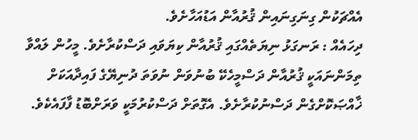އެއްޗަކުން ގިނަގިނައިން ޤުރުއާން އަޑުއަހާށެވެ.
ދިހައެއް : ރަނގަޅު ނިޔަތެއްގައި ޤުރުއާން ކިޔަވައި ދަސްކުރާށެވެ. މީހުން ލައްވާ ތިމަންނައަކީ ޤުރުއާން ދަސްމީހެކޭ ބުނުވަން ނުވަތަ ދުނިޔޭގެ ފައިދާއަކަށް ޚާއްޞަކޮށްގެން ދަސްނުކުރާށެވެ. އެގޮތަށް ދަސްކުރުމަކީ ވަރަށްބޮޑު ފާފައެކެވެ.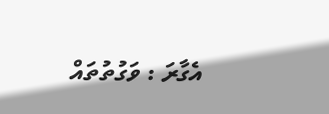އެގާރަ : ވަގުތުތައް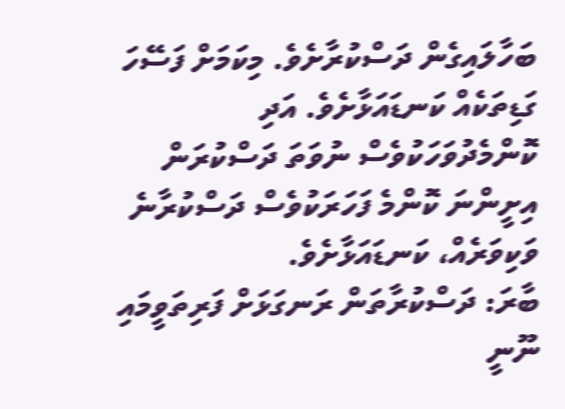ބަހާލައިގެން ދަސްކުރާށެވެ. މިކަމަށް ފަސޭހަ ގަޑިތަކެއް ކަނޑައަޅާށެވެ. އަދި ކޮންމެދުވަހަކުވެސް ނުވަތަ ދަސްކުރަން އިށީންނަ ކޮންމެ ފަހަރަކުވެސް ދަސްކުރާނެ ވަކިވަރެއް، ކަނޑައަޅާށެވެ.
ބާރަ: ދަސްކުރާތަން ރަނގަޅަށް ފަރިތަވީމައި ނޫނީ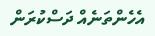އެހެންތަނެއް ދަސްކުރަން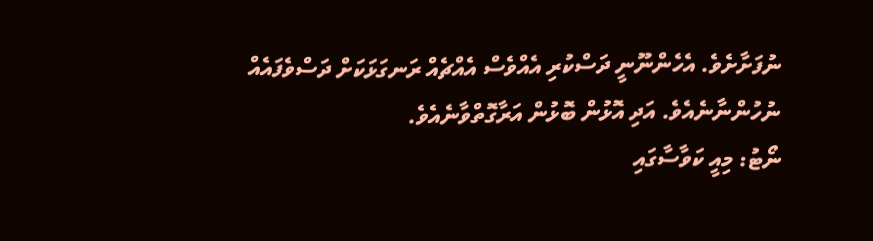ނުފަށާށެވެ. އެހެންނޫނީ ދަސްކުރި އެއްވެސް އެއްޗެއް ރަނގަޅަކަށް ދަސްވެފައެއް ނުހުންނާނެއެވެ. އަދި އޮޅުން ބޮޅުން އަރާގޮތްވާނެއެވެ.
ނޯޓު: މިއީ ކަވާސާގައި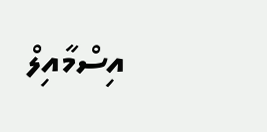އިސްމާއިލް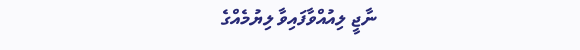ނާޖީ ލިއުއްވާފައިވާ ލިޔުމެއްގެ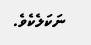ނަކަލެކެވެ.